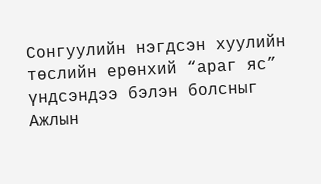Сонгуулийн нэгдсэн хуулийн төслийн ерөнхий “араг яс” үндсэндээ бэлэн болсныг Ажлын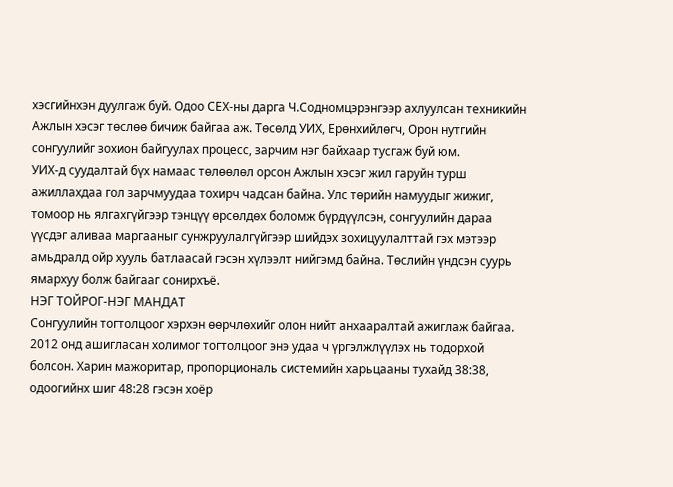хэсгийнхэн дуулгаж буй. Одоо СЕХ-ны дарга Ч.Содномцэрэнгээр ахлуулсан техникийн Ажлын хэсэг төслөө бичиж байгаа аж. Төсөлд УИХ, Ерөнхийлөгч, Орон нутгийн сонгуулийг зохион байгуулах процесс, зарчим нэг байхаар тусгаж буй юм.
УИХ-д суудалтай бүх намаас төлөөлөл орсон Ажлын хэсэг жил гаруйн турш ажиллахдаа гол зарчмуудаа тохирч чадсан байна. Улс төрийн намуудыг жижиг, томоор нь ялгахгүйгээр тэнцүү өрсөлдөх боломж бүрдүүлсэн, сонгуулийн дараа үүсдэг аливаа маргааныг сунжруулалгүйгээр шийдэх зохицуулалттай гэх мэтээр амьдралд ойр хууль батлаасай гэсэн хүлээлт нийгэмд байна. Төслийн үндсэн суурь ямархуу болж байгааг сонирхъё.
НЭГ ТОЙРОГ-НЭГ МАНДАТ
Сонгуулийн тогтолцоог хэрхэн өөрчлөхийг олон нийт анхааралтай ажиглаж байгаа. 2012 онд ашигласан холимог тогтолцоог энэ удаа ч үргэлжлүүлэх нь тодорхой болсон. Харин мажоритар, пропорциональ системийн харьцааны тухайд 38:38, одоогийнх шиг 48:28 гэсэн хоёр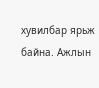хувилбар ярьж байна. Ажлын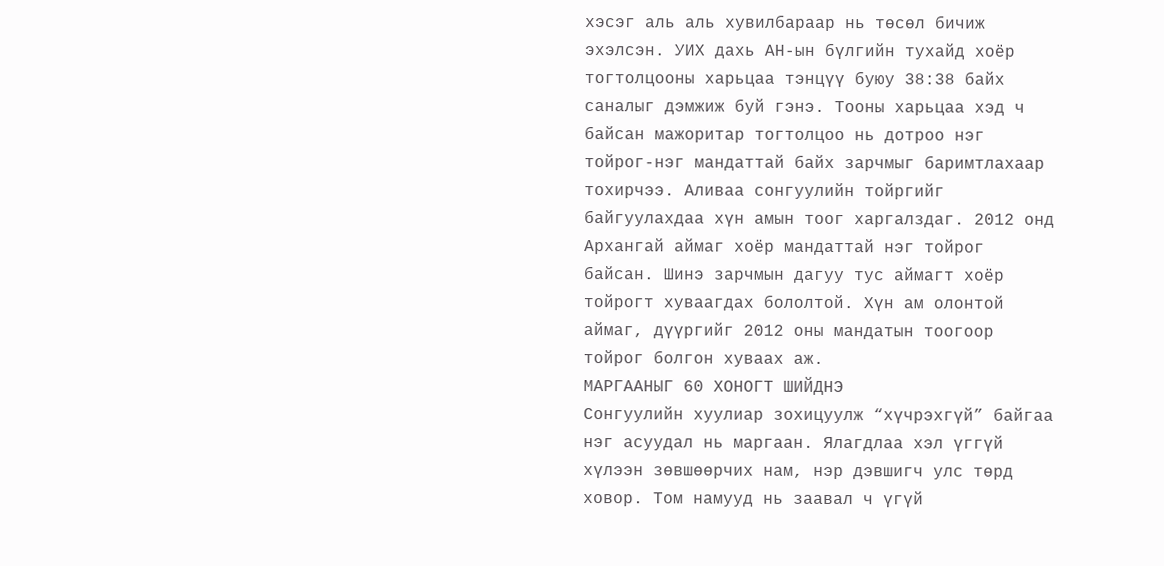хэсэг аль аль хувилбараар нь төсөл бичиж эхэлсэн. УИХ дахь АН-ын бүлгийн тухайд хоёр тогтолцооны харьцаа тэнцүү буюу 38:38 байх саналыг дэмжиж буй гэнэ. Тооны харьцаа хэд ч байсан мажоритар тогтолцоо нь дотроо нэг тойрог-нэг мандаттай байх зарчмыг баримтлахаар тохирчээ. Аливаа сонгуулийн тойргийг байгуулахдаа хүн амын тоог харгалздаг. 2012 онд Архангай аймаг хоёр мандаттай нэг тойрог байсан. Шинэ зарчмын дагуу тус аймагт хоёр тойрогт хуваагдах бололтой. Хүн ам олонтой аймаг, дүүргийг 2012 оны мандатын тоогоор тойрог болгон хуваах аж.
МАРГААНЫГ 60 ХОНОГТ ШИЙДНЭ
Сонгуулийн хуулиар зохицуулж “хүчрэхгүй” байгаа нэг асуудал нь маргаан. Ялагдлаа хэл үггүй хүлээн зөвшөөрчих нам, нэр дэвшигч улс төрд ховор. Том намууд нь заавал ч үгүй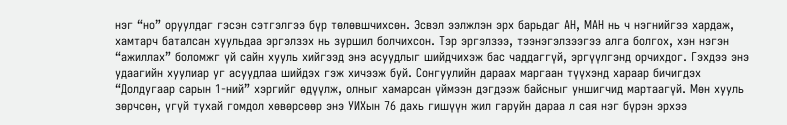нэг “но” оруулдаг гэсэн сэтгэлгээ бүр төлөвшчихсөн. Эсвэл ээлжлэн эрх барьдаг АН, МАН нь ч нэгнийгээ хардаж, хамтарч баталсан хуульдаа эргэлзэх нь зуршил болчихсон. Тэр эргэлзээ, тээнэгэлзээгээ алга болгох, хэн нэгэн “ажиллах” боломжг үй сайн хууль хийгээд энэ асуудлыг шийдчихэж бас чаддаггүй, эргүүлгэнд орчихдог. Гэхдээ энэ удаагийн хуулиар уг асуудлаа шийдэх гэж хичээж буй. Сонгуулийн дараах маргаан түүхэнд хараар бичигдэх “Долдугаар сарын 1-ний” хэргийг өдүүлж, олныг хамарсан үймээн дэгдээж байсныг уншигчид мартаагүй. Мөн хууль зөрчсөн, үгүй тухай гомдол хөвөрсөөр энэ УИХын 76 дахь гишүүн жил гаруйн дараа л сая нэг бүрэн эрхээ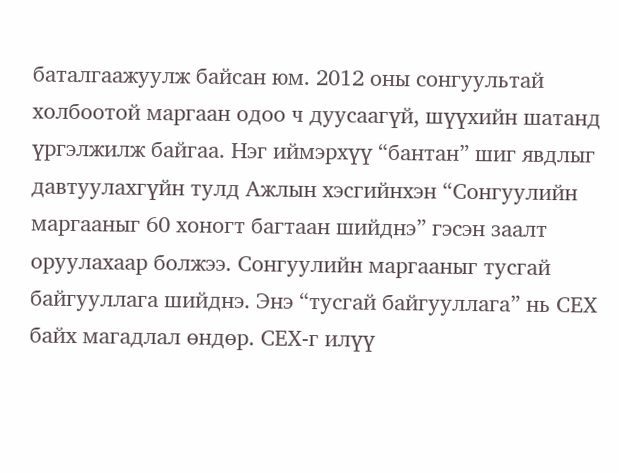баталгаажуулж байсан юм. 2012 оны сонгуультай холбоотой маргаан одоо ч дуусаагүй, шүүхийн шатанд үргэлжилж байгаа. Нэг иймэрхүү “бантан” шиг явдлыг давтуулахгүйн тулд Ажлын хэсгийнхэн “Сонгуулийн маргааныг 60 хоногт багтаан шийднэ” гэсэн заалт оруулахаар болжээ. Сонгуулийн маргааныг тусгай байгууллага шийднэ. Энэ “тусгай байгууллага” нь СЕХ байх магадлал өндөр. СЕХ-г илүү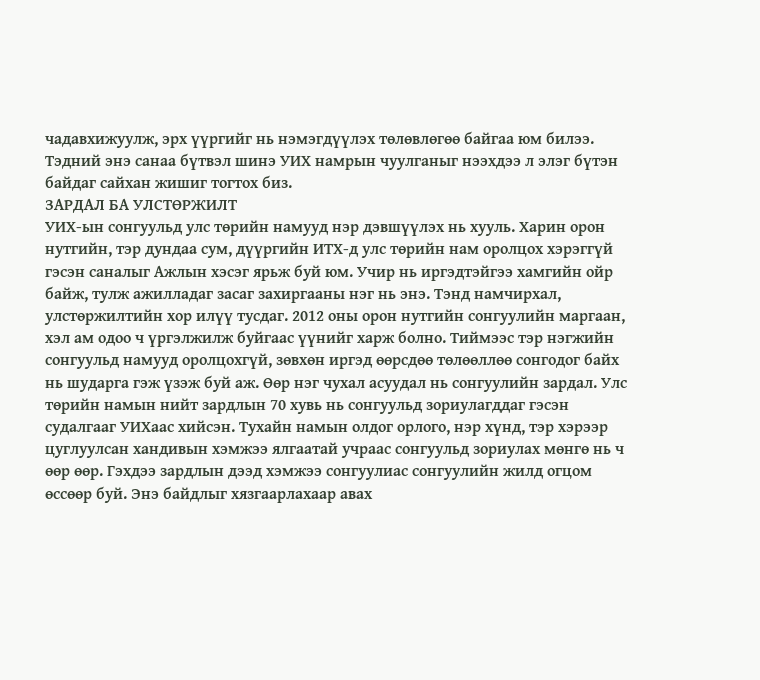чадавхижуулж, эрх үүргийг нь нэмэгдүүлэх төлөвлөгөө байгаа юм билээ. Тэдний энэ санаа бүтвэл шинэ УИХ намрын чуулганыг нээхдээ л элэг бүтэн байдаг сайхан жишиг тогтох биз.
ЗАРДАЛ БА УЛСТӨРЖИЛТ
УИХ-ын сонгуульд улс төрийн намууд нэр дэвшүүлэх нь хууль. Харин орон нутгийн, тэр дундаа сум, дүүргийн ИТХ-д улс төрийн нам оролцох хэрэггүй гэсэн саналыг Ажлын хэсэг ярьж буй юм. Учир нь иргэдтэйгээ хамгийн ойр байж, тулж ажилладаг засаг захиргааны нэг нь энэ. Тэнд намчирхал, улстөржилтийн хор илүү тусдаг. 2012 оны орон нутгийн сонгуулийн маргаан, хэл ам одоо ч үргэлжилж буйгаас үүнийг харж болно. Тиймээс тэр нэгжийн сонгуульд намууд оролцохгүй, зөвхөн иргэд өөрсдөө төлөөллөө сонгодог байх нь шударга гэж үзэж буй аж. Өөр нэг чухал асуудал нь сонгуулийн зардал. Улс төрийн намын нийт зардлын 70 хувь нь сонгуульд зориулагддаг гэсэн судалгааг УИХаас хийсэн. Тухайн намын олдог орлого, нэр хүнд, тэр хэрээр цуглуулсан хандивын хэмжээ ялгаатай учраас сонгуульд зориулах мөнгө нь ч өөр өөр. Гэхдээ зардлын дээд хэмжээ сонгуулиас сонгуулийн жилд огцом өссөөр буй. Энэ байдлыг хязгаарлахаар авах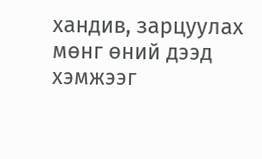хандив, зарцуулах мөнг өний дээд хэмжээг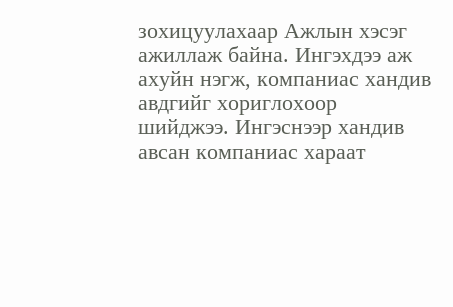зохицуулахаар Ажлын хэсэг ажиллаж байна. Ингэхдээ аж ахуйн нэгж, компаниас хандив авдгийг хориглохоор шийджээ. Ингэснээр хандив авсан компаниас хараат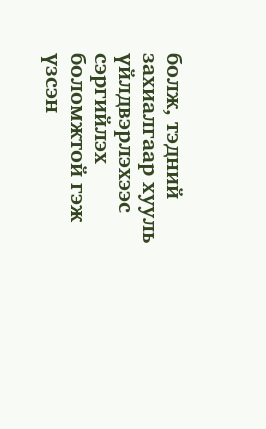болж, тэдний захиалгаар хууль үйлдвэрлэхээс сэргийлэх боломжтой гэж үзсэн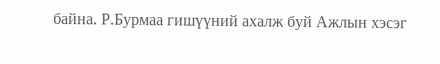байна. Р.Бурмаа гишүүний ахалж буй Ажлын хэсэг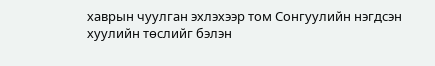хаврын чуулган эхлэхээр том Сонгуулийн нэгдсэн хуулийн төслийг бэлэн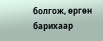болгож, өргөн барихаар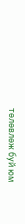төлөвлөж буй юм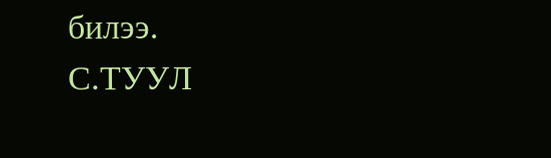билээ.
С.ТУУЛ